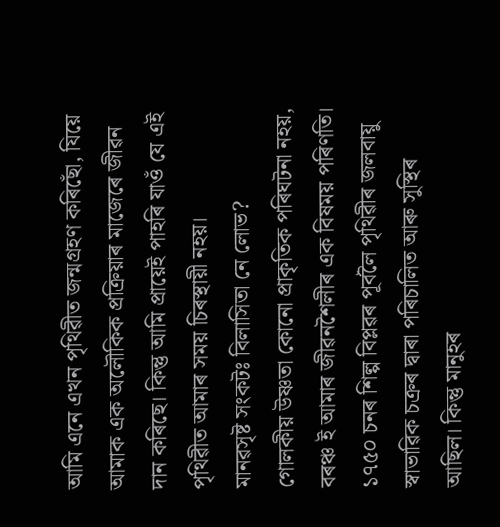আমি এনে এখন পৃথিৱীত জন্মগ্ৰহণ কৰিছোঁ, যিয়ে আমাক এক অলৌকিক প্ৰক্ৰিয়াৰ মাজেৰে জীৱন দান কৰিছে। কিন্তু আমি প্ৰায়েই পাহৰি যাওঁ যে এই পৃথিৱীত আমাৰ সময় চিৰস্থায়ী নহয়।
মানৱসৃষ্ট সংকটঃ বিলাসিতা নে লোভ?
গোলকীয় উষ্ণতা কোনো প্রাকৃতিক পৰিঘটনা নহয়, বৰঞ্চ ই আমাৰ জীৱনশৈলীৰ এক বিষময় পৰিণতি। ১৭৫০ চনৰ শিল্প বিপ্লৱৰ পূৰ্বলৈ পৃথিৱীৰ জলবায়ু স্বাভাৱিক চক্ৰৰ দ্বাৰা পৰিচালিত আৰু সুস্থিৰ আছিল। কিন্তু মানুহৰ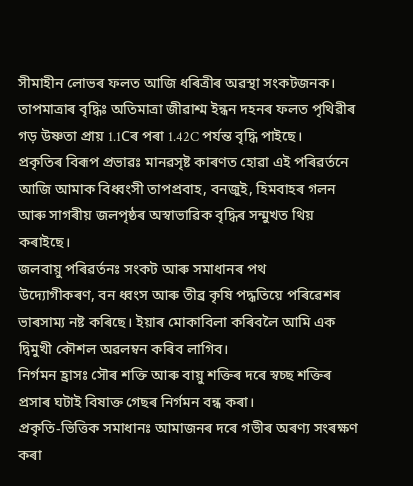সীমাহীন লোভৰ ফলত আজি ধৰিত্ৰীৰ অৱস্থা সংকটজনক।
তাপমাত্ৰাৰ বৃদ্ধিঃ অতিমাত্ৰা জীৱাশ্ম ইন্ধন দহনৰ ফলত পৃথিৱীৰ গড় উষ্ণতা প্রায় 1.1Cৰ পৰা 1.42C পৰ্যন্ত বৃদ্ধি পাইছে।
প্ৰকৃতিৰ বিৰূপ প্ৰভাৱঃ মানৱসৃষ্ট কাৰণত হোৱা এই পৰিৱৰ্তনে আজি আমাক বিধ্বংসী তাপপ্রবাহ, বনজুই, হিমবাহৰ গলন আৰু সাগৰীয় জলপৃষ্ঠৰ অস্বাভাৱিক বৃদ্ধিৰ সন্মুখত থিয় কৰাইছে।
জলবায়ু পৰিৱৰ্তনঃ সংকট আৰু সমাধানৰ পথ
উদ্যোগীকৰণ, বন ধ্বংস আৰু তীব্ৰ কৃষি পদ্ধতিয়ে পৰিৱেশৰ ভাৰসাম্য নষ্ট কৰিছে। ইয়াৰ মোকাবিলা কৰিবলৈ আমি এক দ্বিমুখী কৌশল অৱলম্বন কৰিব লাগিব।
নির্গমন হ্রাসঃ সৌৰ শক্তি আৰু বায়ু শক্তিৰ দৰে স্বচ্ছ শক্তিৰ প্ৰসাৰ ঘটাই বিষাক্ত গেছৰ নির্গমন বন্ধ কৰা।
প্রকৃতি-ভিত্তিক সমাধানঃ আমাজনৰ দৰে গভীৰ অৰণ্য সংৰক্ষণ কৰা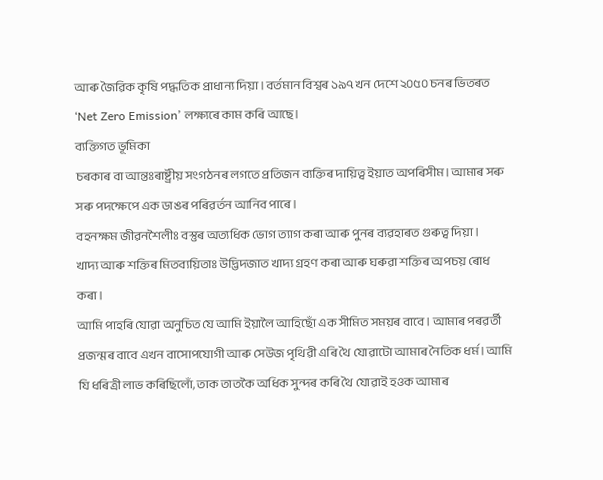আৰু জৈৱিক কৃষি পদ্ধতিক প্রাধান্য দিয়া। বর্তমান বিশ্বৰ ১৯৭ খন দেশে ২০৫০ চনৰ ভিতৰত ‘Net Zero Emission’ লক্ষ্যৰে কাম কৰি আছে।
ব্যক্তিগত ভূমিকা
চৰকাৰ বা আন্তঃৰাষ্ট্ৰীয় সংগঠনৰ লগতে প্ৰতিজন ব্যক্তিৰ দায়িত্ব ইয়াত অপৰিসীম। আমাৰ সৰু সৰু পদক্ষেপে এক ডাঙৰ পৰিৱৰ্তন আনিব পাৰে।
বহনক্ষম জীৱনশৈলীঃ বস্তুৰ অত্যধিক ভোগ ত্যাগ কৰা আৰু পুনৰ ব্যৱহাৰত গুৰুত্ব দিয়া।
খাদ্য আৰু শক্তিৰ মিতব্যয়িতাঃ উদ্ভিদজাত খাদ্য গ্রহণ কৰা আৰু ঘৰুৱা শক্তিৰ অপচয় ৰোধ কৰা।
আমি পাহৰি যোৱা অনুচিত যে আমি ইয়ালৈ আহিছোঁ এক সীমিত সময়ৰ বাবে। আমাৰ পৰৱৰ্তী প্ৰজন্মৰ বাবে এখন বাসোপযোগী আৰু সেউজ পৃথিৱী এৰি থৈ যোৱাটো আমাৰ নৈতিক ধৰ্ম। আমি যি ধৰিত্ৰী লাভ কৰিছিলোঁ, তাক তাতকৈ অধিক সুন্দৰ কৰি থৈ যোৱাই হওক আমাৰ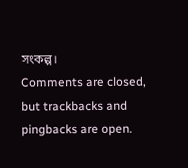সংকল্প।
Comments are closed, but trackbacks and pingbacks are open.